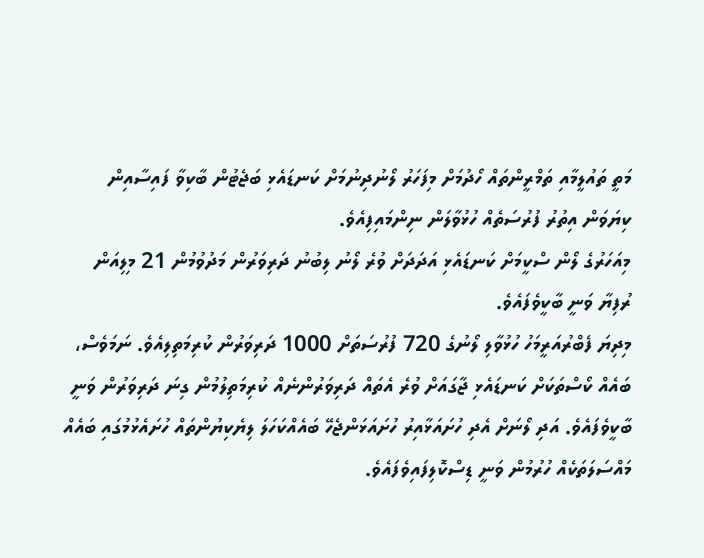މަތީ ތައުލީމާއި ތަމްރީންތައް ހޯދުމަށް މިފަހަރު ލޯނުދިނުމަށް ކަނޑައެޅި ބަޖެޓުން ބާކިވާ ފައިސާއިން ކިޔަވަން އިތުރު ފުރުސަތެއް ހުޅުވާލަން ނިންމައިފިއެވެ.
މިއަހަރުގެ ލޯން ސްކީމަށް ކަނޑައެޅި އަދަދަށް ވުރެ ލޯނު ލިބުނު ދަރިވަރުން މަދުވުމުން 21 މިލިއަން ރުފިޔާ ވަނީ ބާކީވެފައެވެ.
މިދިޔަ ފެބްރުއަރީމަހު ހުޅުވާލި ލޯނުގެ 720 ފުރުސަތަށް 1000 ދަރިވަރުން ކުރިމަތިލިއެވެ. ނަމަވެސް، ބައެއް ކޯސްތަކަށް ކަނޑައެޅި ޖާގައަށް ވުރެ އެތައް ދަރިވަރުންނެއް ކުރިމަތިލުމުން ގިނަ ދަރިވަރުން ވަނީ ބާކީވެފައެވެ. އަދި ލޯނަށް އެދި ހުށައަޅާއިރު ހުށައަޅަންޖެހޭ ބައެއްކަހަލަ ލިޔެކިޔުންތައް ހުށައެޅުމުގައި ބައެއް މައްސަލަތަކެއް ހުރުމުން ވަނީ ޑިސްކޮލިފައިވެފައެވެ.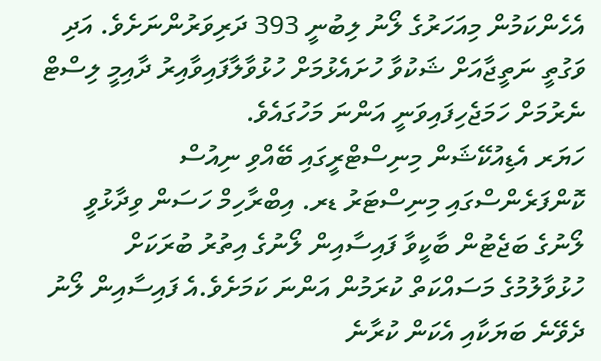އެހެންކަމުން މިއަހަރުގެ ލޯނު ލިބުނީ 393 ދަރިވަރުންނަށެވެ. އަދި ވަގުތީ ނަތީޖާއަށް ޝަކުވާ ހުށައެޅުމަށް ހުޅުވާލާފައިވާއިރު ދާއިމީ ލިސްޓް ނެރުމަށް ހަމަޖެހިފައިވަނީ އަންނަ މަހުގައެވެ.
ހަޔަރ އެޑިއުކޭޝަން މިނިސްޓްރީގައި ބޭއްވި ނިއުސް ކޮންފަރެންސްގައި މިނިސްޓަރު ޑރ. އިބްރާހިމް ހަސަން ވިދާޅުވީ ލޯނުގެ ބަޖެޓުން ބާކީވާ ފައިސާއިން ލޯނުގެ އިތުރު ބުރަކަށް ހުޅުވާލުމުގެ މަސައްކަތް ކުރަމުން އަންނަ ކަމަށެވެ.އެ ފައިސާއިން ލޯނު ދެވޭނެ ބަޔަކާއި އެކަން ކުރާނެ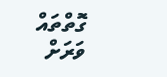ގޮތްތައް ވަރަށް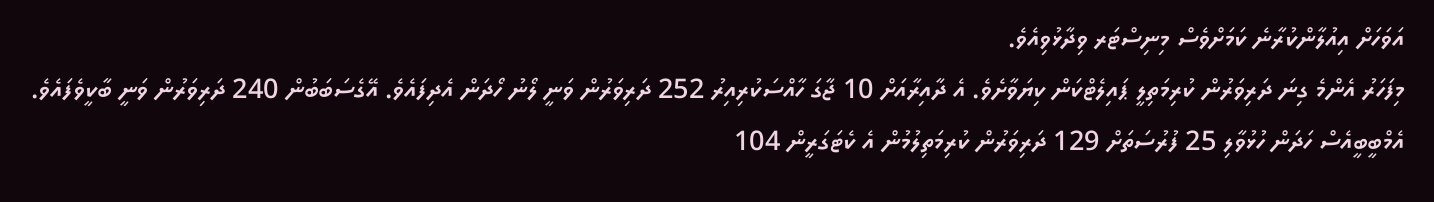އަވަހަށް އިއުލާންކުރާނެ ކަމަށްވެސް މިނިސްޓަރ ވިދާޅުވިއެވެ.
މިފަހަރު އެންމެ ގިނަ ދަރިވަރުން ކުރިމަތިލީ ޕައިލެޓްކަން ކިޔަވާށެވެ. އެ ދާއިރާއަށް 10 ޖާގަ ހާއްސަކުރިއިރު 252 ދަރިވަރުން ވަނީ ލޯނު ހޯދަން އެދިފައެވެ. އޭގެސަބަބުން 240 ދަރިވަރުން ވަނީ ބާކީވެފައެވެ. އެމްބީބީއެސް ހަދަން ހުޅުވާލި 25 ފުރުސަތަށް 129 ދަރިވަރުން ކުރިމަތިލުމުން އެ ކެޓަގަރީން 104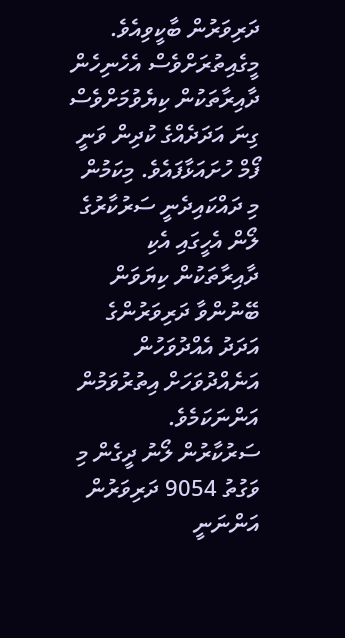ދަރިވަރުން ބާކީވިއެވެ. މީގެއިތުރަށްވެސް އެހެނިހެން ދާއިރާތަކުން ކިޔެވުމަށްވެސް ގިނަ އަދަދެއްގެ ކުދިން ވަނީ ފޯމް ހުށައަޅާފައެވެ. މިކަމުން މި ދައްކައިދެނީ ސަރުކާރުގެ ލޯން އެހީގައި އެކި ދާއިރާތަކުން ކިޔަވަން ބޭނުންވާ ދަރިވަރުންގެ އަދަދު އެއްދުވަހުން އަނެއްދުވަހަށް އިތުރުވަމުން އަންނަކަމެވެ.
ސަރުކާރުން ލޯނު ދީގެން މި ވަގުތު 9054 ދަރިވަރުން އަންނަނީ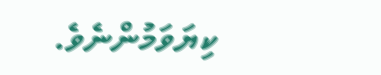ކިޔަވަމުންނެވެ.